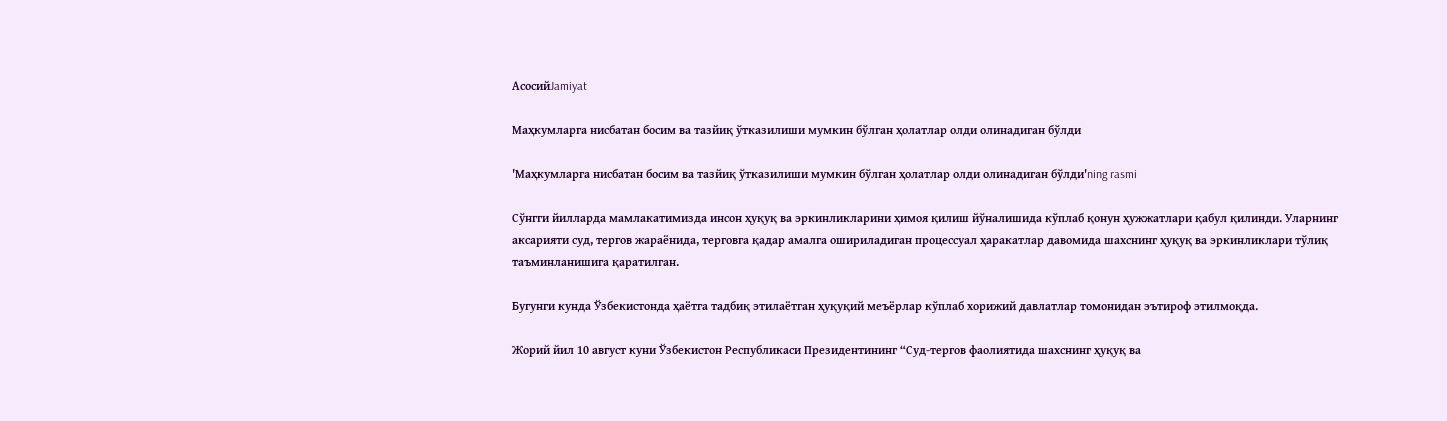АсосийJamiyat

Маҳкумларга нисбатан босим ва тазйиқ ўтказилиши мумкин бўлган ҳолатлар олди олинадиган бўлди

'Маҳкумларга нисбатан босим ва тазйиқ ўтказилиши мумкин бўлган ҳолатлар олди олинадиган бўлди'ning rasmi

Сўнгги йилларда мамлакатимизда инсон ҳуқуқ ва эркинликларини ҳимоя қилиш йўналишида кўплаб қонун ҳужжатлари қабул қилинди. Уларнинг аксарияти суд, тергов жараёнида, терговга қадар амалга ошириладиган процессуал ҳаракатлар давомида шахснинг ҳуқуқ ва эркинликлари тўлиқ таъминланишига қаратилган.

Бугунги кунда Ўзбекистонда ҳаётга тадбиқ этилаётган ҳуқуқий меъёрлар кўплаб хорижий давлатлар томонидан эътироф этилмоқда.

Жорий йил 10 август куни Ўзбекистон Республикаси Президентининг “Суд-тергов фаолиятида шахснинг ҳуқуқ ва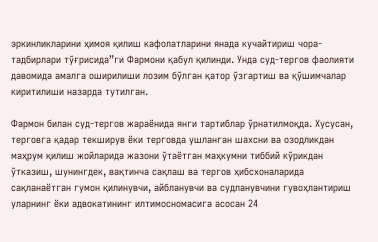эркинликларини ҳимоя қилиш кафолатларини янада кучайтириш чора-тадбирлари тўғрисида”ги Фармони қабул қилинди. Унда суд-тергов фаолияти давомида амалга оширилиши лозим бўлган қатор ўзгартиш ва қўшимчалар киритилиши назарда тутилган.

Фармон билан суд-тергов жараёнида янги тартиблар ўрнатилмоқда. Хусусан, терговга қадар текширув ёки терговда ушланган шахсни ва озодликдан маҳрум қилиш жойларида жазони ўтаётган маҳкумни тиббий кўрикдан ўтказиш, шунингдек, вақтинча сақлаш ва тергов ҳибсхоналарида сақланаётган гумон қилинувчи, айбланувчи ва судланувчини гувоҳлантириш уларнинг ёки адвокатининг илтимосномасига асосан 24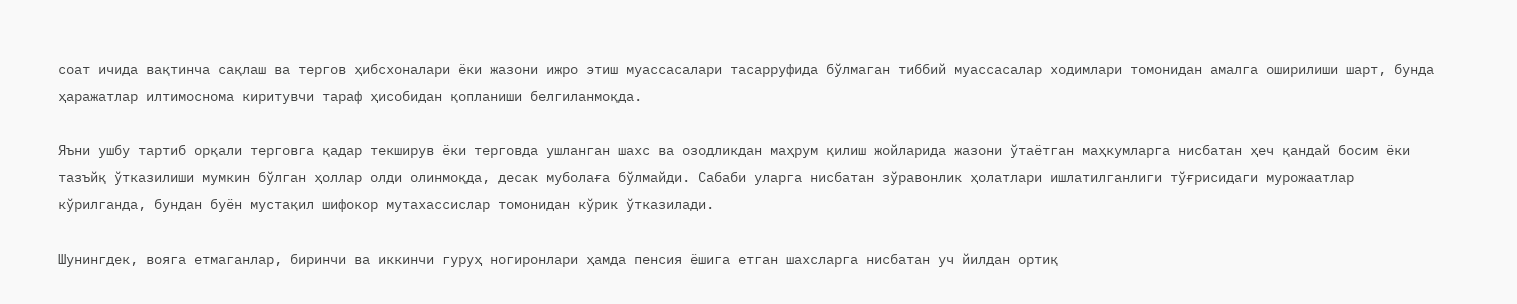соат ичида вақтинча сақлаш ва тергов ҳибсхоналари ёки жазони ижро этиш муассасалари тасарруфида бўлмаган тиббий муассасалар ходимлари томонидан амалга оширилиши шарт, бунда ҳаражатлар илтимоснома киритувчи тараф ҳисобидан қопланиши белгиланмоқда.

Яъни ушбу тартиб орқали терговга қадар текширув ёки терговда ушланган шахс ва озодликдан маҳрум қилиш жойларида жазони ўтаётган маҳкумларга нисбатан ҳеч қандай босим ёки тазъйқ ўтказилиши мумкин бўлган ҳоллар олди олинмоқда, десак муболаға бўлмайди. Сабаби уларга нисбатан зўравонлик ҳолатлари ишлатилганлиги тўғрисидаги мурожаатлар кўрилганда, бундан буён мустақил шифокор мутахассислар томонидан кўрик ўтказилади.

Шунингдек, вояга етмаганлар, биринчи ва иккинчи гуруҳ ногиронлари ҳамда пенсия ёшига етган шахсларга нисбатан уч йилдан ортиқ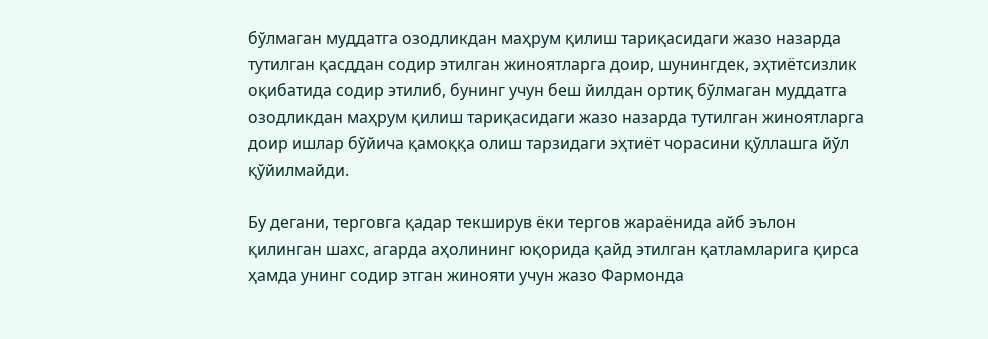бўлмаган муддатга озодликдан маҳрум қилиш тариқасидаги жазо назарда тутилган қасддан содир этилган жиноятларга доир, шунингдек, эҳтиётсизлик оқибатида содир этилиб, бунинг учун беш йилдан ортиқ бўлмаган муддатга озодликдан маҳрум қилиш тариқасидаги жазо назарда тутилган жиноятларга доир ишлар бўйича қамоққа олиш тарзидаги эҳтиёт чорасини қўллашга йўл қўйилмайди.

Бу дегани, терговга қадар текширув ёки тергов жараёнида айб эълон қилинган шахс, агарда аҳолининг юқорида қайд этилган қатламларига қирса ҳамда унинг содир этган жинояти учун жазо Фармонда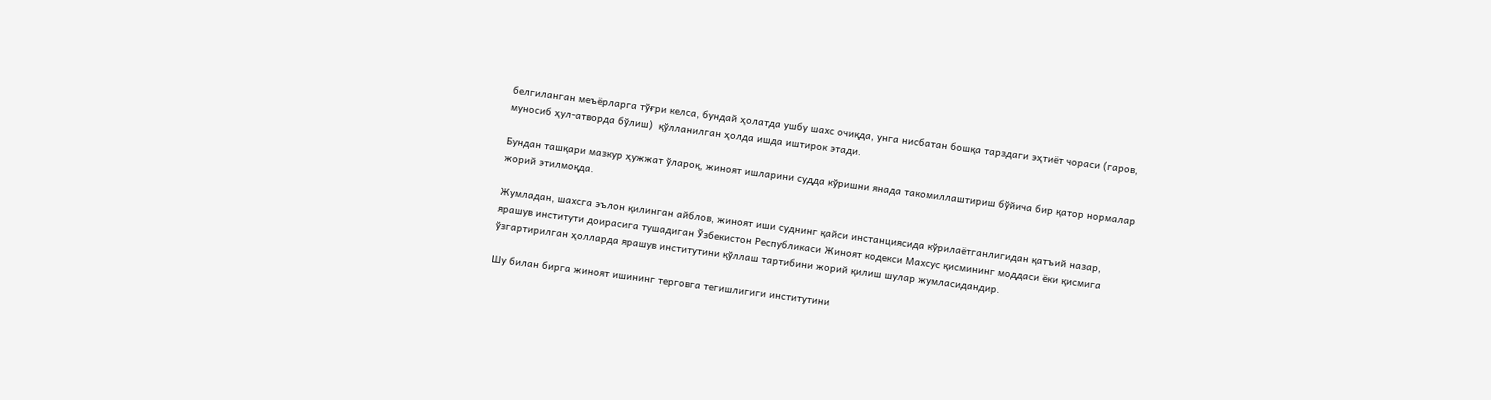белгиланган меъёрларга тўғри келса, бундай ҳолатда ушбу шахс очиқда, унга нисбатан бошқа тарздаги эҳтиёт чораси (гаров, муносиб ҳул-атворда бўлиш)  қўлланилган ҳолда ишда иштирок этади.

Бундан ташқари мазкур ҳужжат ўлароқ, жиноят ишларини судда кўришни янада такомиллаштириш бўйича бир қатор нормалар жорий этилмоқда.

Жумладан, шахсга эълон қилинган айблов, жиноят иши суднинг қайси инстанциясида кўрилаётганлигидан қатъий назар, ярашув институти доирасига тушадиган Ўзбекистон Республикаси Жиноят кодекси Махсус қисмининг моддаси ёки қисмига ўзгартирилган ҳолларда ярашув институтини қўллаш тартибини жорий қилиш шулар жумласидандир.

Шу билан бирга жиноят ишининг терговга тегишлигиги институтини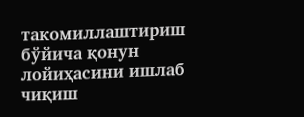такомиллаштириш бўйича қонун лойиҳасини ишлаб чиқиш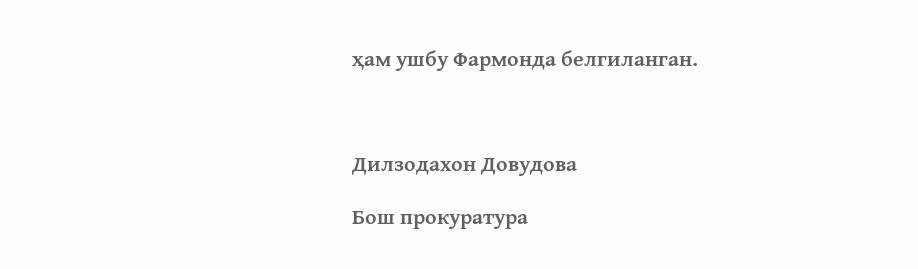ҳам ушбу Фармонда белгиланган.



Дилзодахон Довудова

Бош прокуратура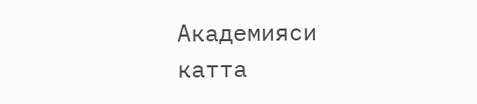Академияси катта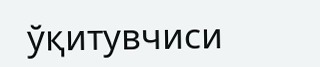ўқитувчиси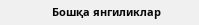Бошқа янгиликлар